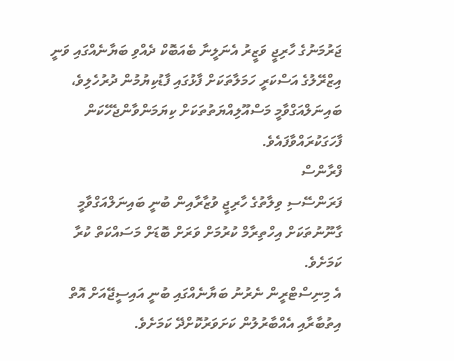ޖަރުމަނުގެ ހާރިޖީ ވަޒީރު އެނަލީނާ ބެއަބޮކް ދެއްވި ބަޔާނެއްގައި ވަނީ އިޒްރޭލުގެ އަސްކަރީ ހަމަލާތަކަށް ފާޅުގައި ފާޑުކިޔުމުން ދުރުހެލިވެ، ބައިނަލްއަގްވާމީ މަސްއޫލިއްޔަތުތަކަށް ކިޔަމަންވާންޖެހޭކަން ފާހަގަކުރައްވާފައެވެ.
ފްރާންސް
ފަރަންސޭސި ވިލާތުގެ ހާރިޖީ ވުޒާރާއިން ބުނީ ބައިނަލްއަގްވާމީ ގާނޫނުތަކަށް އިހްތިރާމް ކުރުމަށް ވަރަށް ބޮޑަށް މަސައްކަތް ކުރާ ކަމަށެވެ.
އެ މިނިސްޓްރީން ނެރުނު ބަޔާނެއްގައި ބުނީ އައިސީޖޭއަށް އޮތް އިތުބާރާއި އެއްބާރުލުން ކަށަވަރުކޮށްދޭ ކަމަށެވެ.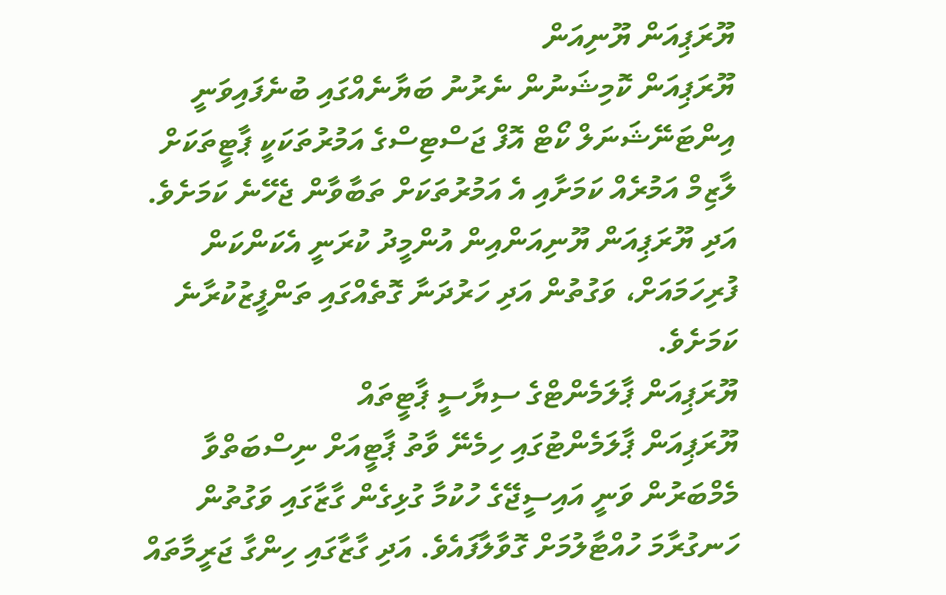ޔޫރަޕިއަން ޔޫނިއަން
ޔޫރަޕިއަން ކޮމިޝަނުން ނެރުނު ބަޔާނެއްގައި ބުނެފައިވަނީ އިންޓަނޭޝަނަލް ކޯޓް އޮފް ޖަސްޓިސްގެ އަމުރުތަކަކީ ޕާޓީތަކަށް ލާޒިމް އަމުރެއް ކަމަށާއި އެ އަމުރުތަކަށް ތަބާވާން ޖެހޭނެ ކަމަށެވެ. އަދި ޔޫރަޕިއަން ޔޫނިއަންއިން އުންމީދު ކުރަނީ އެކަންކަން ފުރިހަމައަށް، ވަގުތުން އަދި ހަރުދަނާ ގޮތެއްގައި ތަންފީޒުކުރާނެ ކަމަށެވެ.
ޔޫރަޕިއަން ޕާލަމެންޓްގެ ސިޔާސީ ޕާޓީތައް
ޔޫރަޕިއަން ޕާލަމެންޓުގައި ހިމެނޭ ވާތު ޕާޓީއަށް ނިސްބަތްވާ މެމްބަރުން ވަނީ އައިސީޖޭގެ ހުކުމާ ގުޅިގެން ގާޒާގައި ވަގުތުން ހަނގުރާމަ ހުއްޓާލުމަށް ގޮވާލާފައެވެ. އަދި ގާޒާގައި ހިންގާ ޖަރީމާތައް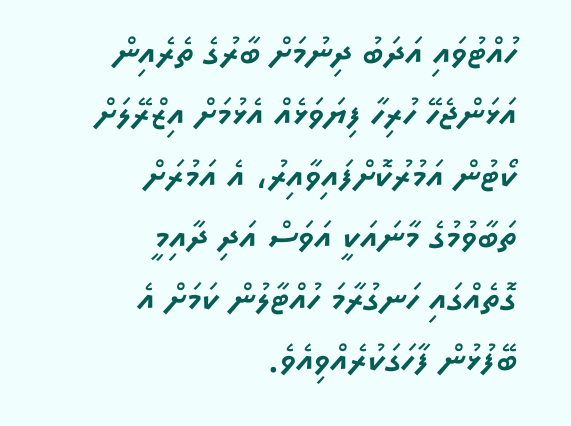ހުއްޓުވައި އަދަބު ދިނުމަށް ބާރުގެ ތެރެއިން އަޅަންޖެހޭ ހުރިހާ ފިޔަވަޅެއް އެޅުމަށް އިޒްރޭލަށް ކޯޓުން އަމުރުކޮށްފައިވާއިރު، އެ އަމުރަށް ތަބާވުމުގެ މާނައަކީ އަވަސް އަދި ދާއިމީ ގޮތެއްގައި ހަނގުރާމަ ހުއްޓާލުން ކަމަށް އެ ބޭފުޅުން ފާހަގަކުރެއްވިއެވެ.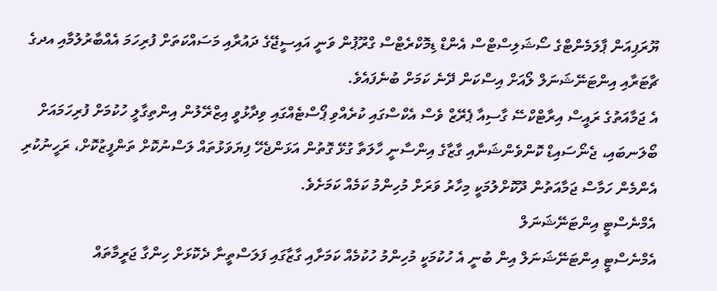ޔޫރަޕިއަން ޕާލަމެންޓްގެ ސޯޝަލިސްޓްސް އެންޑް ޑިމޮކްރެޓްސް ގްރޫޕުން ވަނީ އައިސީޖޭގެ ދައުރާއި މަސައްކަތަށް ފުރިހަމަ އެއްބާރުލުމާއި އދގެ ޗާޓަރާއި އިންޓަނޭޝަނަލް ލޯއަށް އިސްކަން ދޭނެ ކަމަށް ބުނެފައެވެ.
އެ ޖަމާއަތުގެ ރައީސް އިރާޓްކްސޭ ގާސިއާ ޕެރޭޒް ވެސް އެކްސްގައި ކުރެއްވި ޕޯސްޓެއްގައި ވިދާޅުވީ އިޒްރޭލުން އިންތިގާލީ ހުކުމަށް ފުރިހަމައަށް ބޯލަނބައި، ޖެނޯސައިޑް ކޮންވެންޝަނާއި ގާޒާގެ އިންސާނީ ހާލަތާ ގުޅޭ ގޮތުން އަޅަންޖެހޭ ފިޔަވަޅުތައް ލަސްނުކޮށް ތަންފީޒުކޮށް، ރަހީނުކުރި އެންމެން ހަމާސް ޖަމާއަތުން ދޫކޮށްލުމަކީ މިހާރު ވަރަށް މުހިންމު ކަމެއް ކަމަށެވެ.
އެމްނެސްޓީ އިންޓަނޭޝަނަލް
އެމްނެސްޓީ އިންޓަނޭޝަނަލް އިން ބުނީ އެ ހުކުމަކީ މުހިންމު ހުކުމެއް ކަމަށާއި ގާޒާގައި ފަލަސްތީނާ ދެކޮޅަށް ހިންގާ ޖަރީމާތައް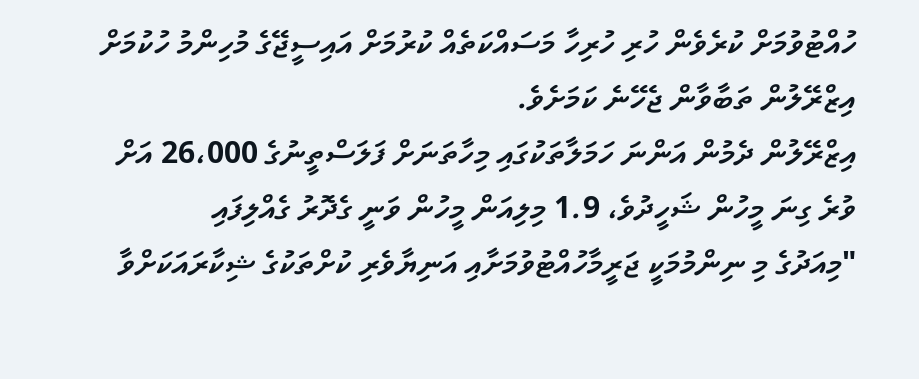ހުއްޓުވުމަށް ކުރެވެން ހުރި ހުރިހާ މަސައްކަތެއް ކުރުމަށް އައިސީޖޭގެ މުހިންމު ހުކުމަށް އިޒްރޭލުން ތަބާވާން ޖެހޭނެ ކަމަށެވެ.
އިޒްރޭލުން ދެމުން އަންނަ ހަމަލާތަކުގައި މިހާތަނަށް ފަލަސްތީނުގެ 26،000 އަށް ވުރެ ގިނަ މީހުން ޝަހީދުވެ، 1.9 މިލިއަން މީހުން ވަނީ ގެދޮރު ގެއްލިފައި
"މިއަދުގެ މި ނިންމުމަކީ ޖަރީމާހުއްޓުވުމަށާއި އަނިޔާވެރި ކުށްތަކުގެ ޝިކާރައަކަށްވާ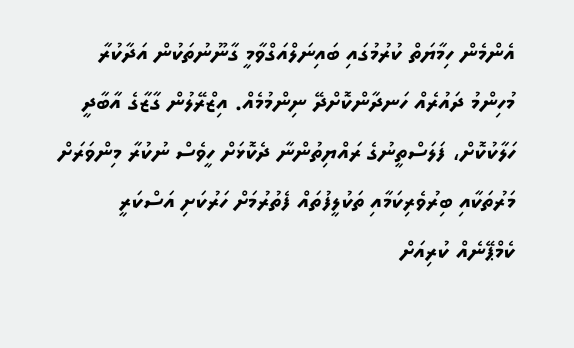އެންމެން ހިމާޔަތް ކުރުމުގައި ބައިނަލްއަގްވާމީ ގާނޫނުތަކުން އަދާކުރާ މުހިންމު ދައުރެއް ހަނދާންކޮށްދޭ ނިންމުމެއް. އިޒްރޭލުން ގާޒާގެ އާބާދީ ހަލާކުކޮށް، ފަލަސްތީނުގެ ރައްޔިތުންނާ ދެކޮޅަށް ހީވެސް ނުކުރާ މިންވަރަށް މަރުތަކާއި ބިރުވެރިކަމާއި ތަކުލީފުތައް ފެތުރުމަށް ހަރުކަށި އަސްކަރީ ކެމްޕޭނެއް ކުރިއަށް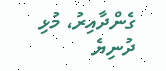ގެންދާއިރު، މުޅި ދުނިޔެ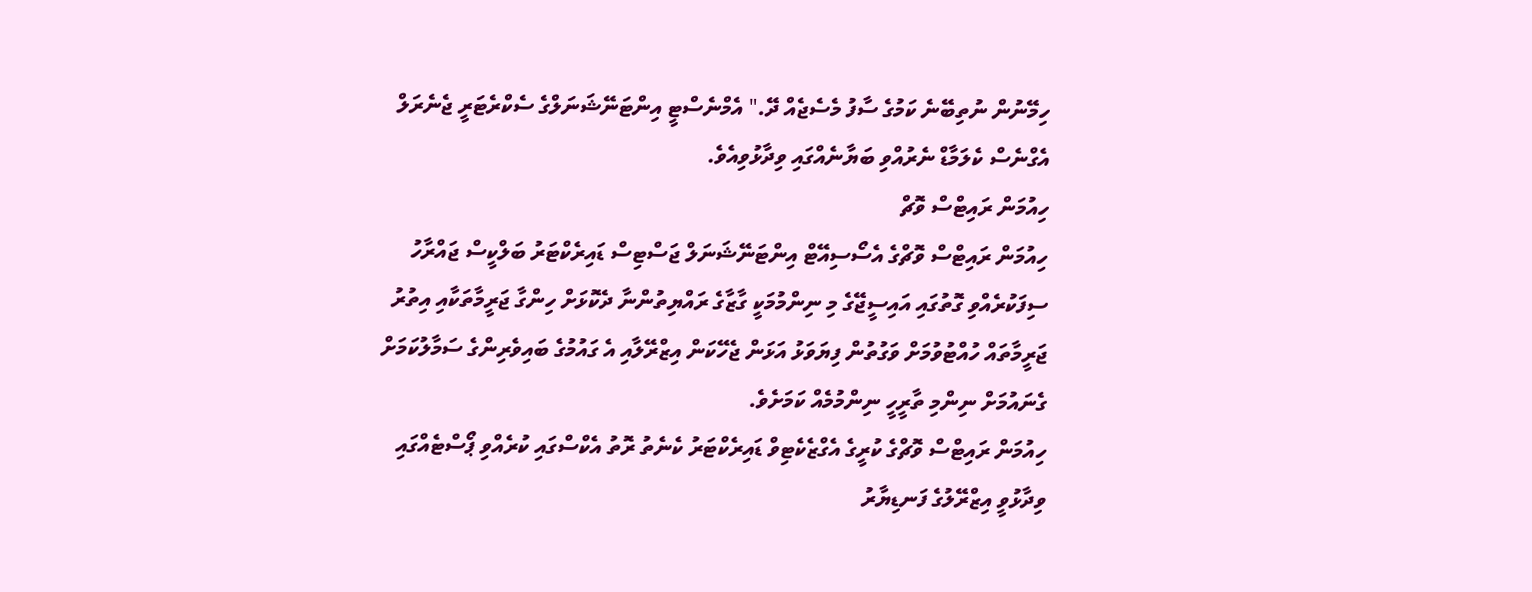ހިމޭނުން ނުތިބޭނެ ކަމުގެ ސާފު މެސެޖެއް ދޭ." އެމްނެސްޓީ އިންޓަނޭޝަނަލްގެ ސެކްރެޓަރީ ޖެނެރަލް އެގްނެސް ކެލަމާޑް ނެރުއްވި ބަޔާނެއްގައި ވިދާޅުވިއެވެ.
ހިއުމަން ރައިޓްސް ވޮޗް
ހިއުމަން ރައިޓްސް ވޮޗްގެ އެސޯސިއޭޓް އިންޓަނޭޝަނަލް ޖަސްޓިސް ޑައިރެކްޓަރު ބަލްކީސް ޖައްރާހު ސިފަކުރެއްވި ގޮތުގައި އައިސީޖޭގެ މި ނިންމުމަކީ ގާޒާގެ ރައްޔިތުންނާ ދެކޮޅަށް ހިންގާ ޖަރީމާތަކާއި އިތުރު ޖަރީމާތައް ހުއްޓުވުމަށް ވަގުތުން ފިޔަވަޅު އަޅަން ޖެހޭކަން އިޒްރޭލާއި އެ ގައުމުގެ ބައިވެރިންގެ ސަމާލުކަމަށް ގެނައުމަށް ނިންމި ތާރީހީ ނިންމުމެއް ކަމަށެވެ.
ހިއުމަން ރައިޓްސް ވޮޗްގެ ކުރީގެ އެގްޒެކެޓިވް ޑައިރެކްޓަރު ކެނެތު ރޮތު އެކްސްގައި ކުރެއްވި ޕޯސްޓެއްގައި ވިދާޅުވީ އިޒްރޭލުގެ ފަނޑިޔާރު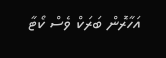އަހާރޮން ބަރަކް ވެސް ކޯޓާ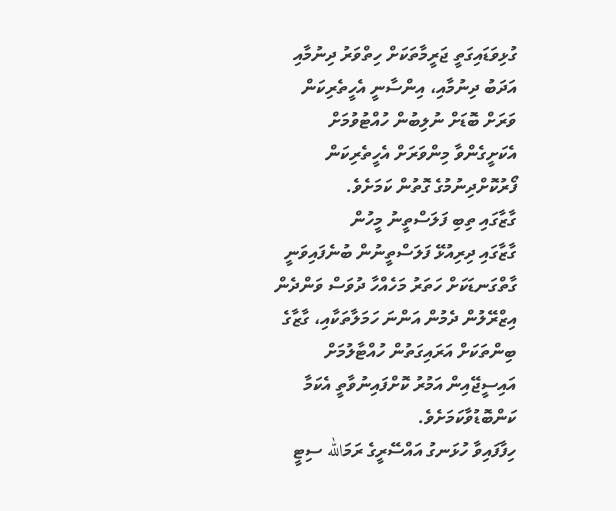ގުޅިވަޑައިގަތީ ޖަރީމާތަކަށް ހިތްވަރު ދިނުމާއި އަދަބު ދިނުމާއި، އިންސާނީ އެހީތެރިކަން ވަރަށް ބޮޑަށް ނުލިބުން ހުއްޓުވުމަށް އެކަށީގެންވާ މިންވަރަށް އެހީތެރިކަން ފޯރުކޮށްދިނުމުގެ ގޮތުން ކަމަށެވެ.
ގާޒާގައި ތިބި ފަލަސްތީނު މީހުން
ގާޒާގައި ދިރިއުޅޭ ފަލަސްތީނުން ބުނެފައިވަނީ ގާތްގަނޑަކަށް ހަތަރު މަހެއްހާ ދުވަސް ވަންދެން އިޒްރޭލުން ދެމުން އަންނަ ހަމަލާތަކާއި، ގާޒާގެ ބިންތަކަށް އަރައިގަތުން ހުއްޓާލުމަށް އައިސީޖޭއިން އަމުރު ކޮށްފައިނުވާތީ އެކަމާ ކަންބޮޑުވާކަމަށެވެ.
ހިފާފައިވާ ހުޅަނގު އައްސޭރީގެ ރަމަالله ސިޓީ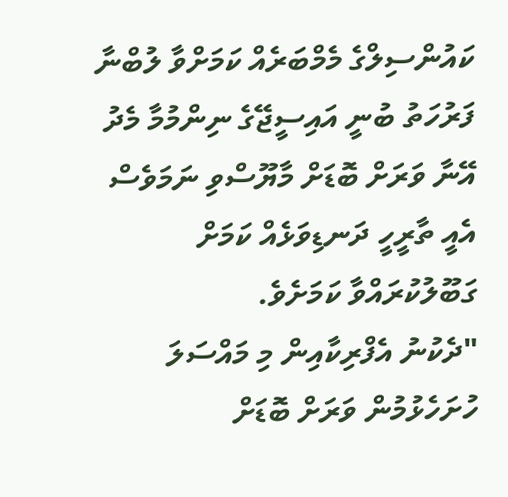ކައުންސިލްގެ މެމްބަރެއް ކަމަށްވާ ލުބްނާ ފަރުހަތު ބުނީ އައިސީޖޭގެ ނިންމުމާ މެދު އޭނާ ވަރަށް ބޮޑަށް މާޔޫސްވި ނަމަވެސް އެއީ ތާރީހީ ދަނޑިވަޅެއް ކަމަށް ގަބޫލުކުރައްވާ ކަމަށެވެ.
"ދެކުނު އެފްރިކާއިން މި މައްސަލަ ހުށަހެޅުމުން ވަރަށް ބޮޑަށް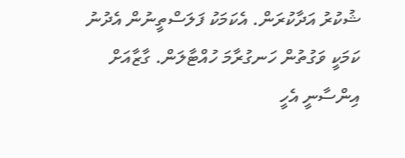ޝުކުރު އަދާކުރަން. އެކަމަކު ފަލަސްތީނުން އެދުނު ކަމަކީ ވަގުތުން ހަނގުރާމަ ހުއްޓާލަން. ގާޒާއަށް އިންސާނީ އެހީ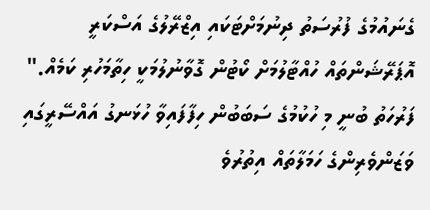ގެނައުމުގެ ފުރުސަތު ދިނުމަށްޓަކައި އިޒްރޭލުގެ އަސްކަރީ އޮޕަރޭޝަންތައް ހުއްޓާލުމަށް ކޯޓުން ގޮވާނުލުމަކީ ހިތާމަހުރި ކަމެއް."
ފަރުހަތު ބުނީ މި ހުކުމުގެ ސަބަބުން ހިފާފައިވާ ހުޅަނގު އައްސޭރީގައި ވަޒަންވެރިންގެ ހަމަލާތައް އިތުރުވެ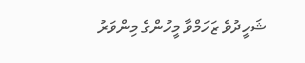ޝަހީދުވެ ޒަހަމްވާ މީހުންގެ މިންވަރު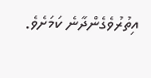އިތުރުވެގެންދާނެ ކަމަށެވެ.